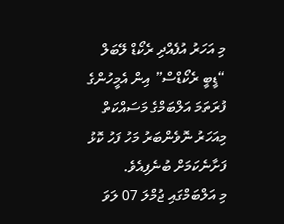މި އަހަރު އުފެއްދި ރެކޯޑް ލޭބަލް “ޑީބީ ރެކޯޑްސް” އިން އެމީހުންގެ ފުރަތަމަ އަލްބަމްގެ މަސައްކަތް މިއަހަރު ނޮވެންބަރު މަހު ފަހު ކޮޅު ފަށާނެކަމަށް ބުނެފިއެވެ.
މި އަލްބަމްގައި ޖުމްލަ 07 ލަވަ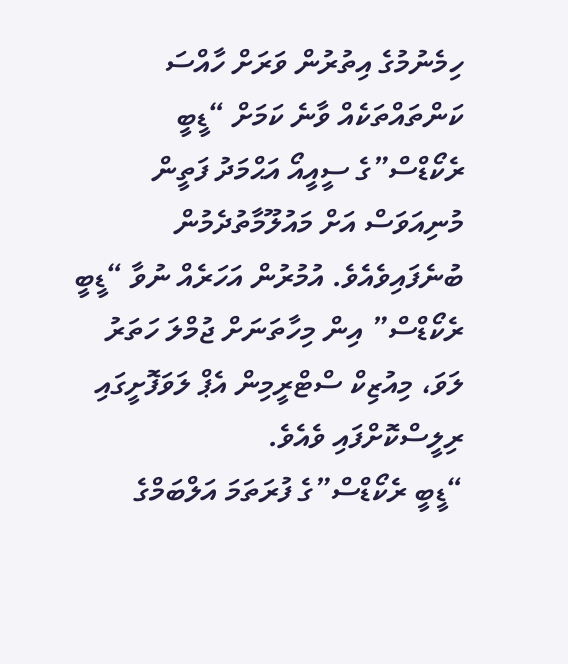ހިމެނުމުގެ އިތުރުން ވަރަށް ހާއްސަ ކަންތައްތަކެއް ވާނެ ކަމަށް “ޑީބީ ރެކޯޑްސް”ގެ ސީއީއޯ އަޙްމަދު ފަތީން މުނިއަވަސް އަށް މައުލޫމާތުދެމުން ބުނެފައިވެއެވެ. އުމުރުން އަހަރެއް ނުވާ “ޑީބީ ރެކޯޑްސް” އިން މިހާތަނަށް ޖުމްލަ ހަތަރު ލަވަ، މިއުޒިކް ސްޓްރީމިން އެޕް ލަވަފޮށީގައި ރިލީސްކޮށްފައި ވެއެވެ.
“ޑީބީ ރެކޯޑްސް”ގެ ފުރަތަމަ އަލްބަމްގެ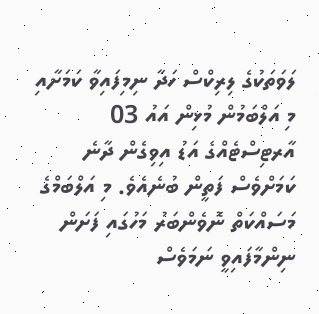ލަވަތަކުގެ ލިރިކްސް ހަދާ ނިމިފައިވާ ކަމަށާއި މި އަލްބަމުން މުޅިން އައު 03 އާރޓިސްޓެއްގެ އަޑު އިވިގެން ދާނެ ކަމަށްވެސް ފަތީން ބުނެއެވެ. މި އަލްބަމްގެ މަސައްކަތް ނޮވެންބަރު މަހުގައި ފަށަން ނިންމާފައިވީ ނަމަވެސް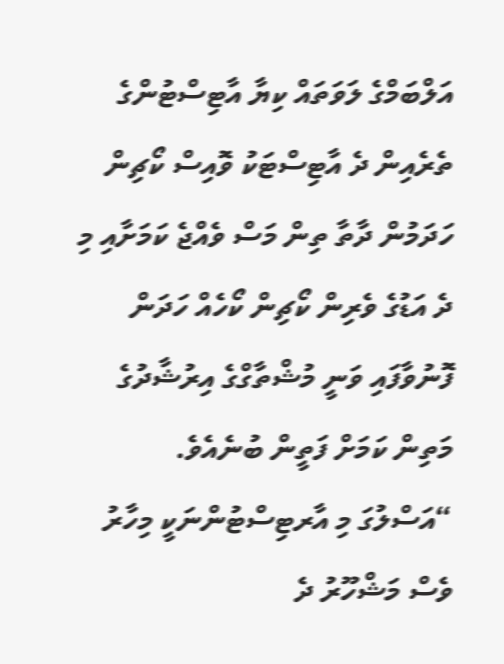އަލްބަމްގެ ލަވަތައް ކިޔާ އާޓިސްޓުންގެ ތެރެއިން ދެ އާޓިސްޓަކު ވޮއިސް ކޯޗިން ހަދަމުން ދާތާ ތިން މަސް ވެއްޖެ ކަމަށާއި މި ދެ އަޑުގެ ވެރިން ކޯޗިން ކޯހެއް ހަދަން ފޮނުވާފައި ވަނީ މުޝްތާގްގެ އިރުޝާދުގެ މަތިން ކަމަށް ފަތީން ބުނެއެވެ.
“އަސްލުގަ މި އާރޓިސްޓުންނަކީ މިހާރު ވެސް މަޝްހޫރު ދެ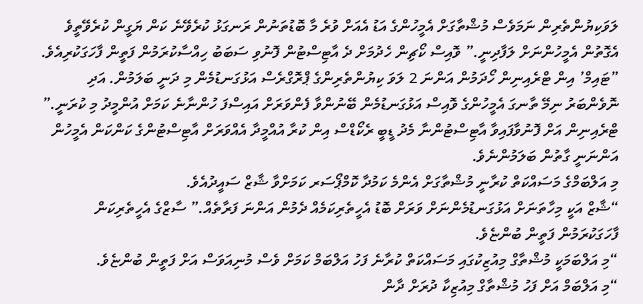ލަވަކިޔުންތެރިން ނަމަވެސް މުޝްތާގަށް އެމީހުންގެ އަޑު އެއަށް ވުރެ މާ ބޮޑުތަނުން ރަނގަޅު ކުރެވޭނެ ކަން ޔަގީން ކުރެވޭތީވެ އެގޮތުން އެމީހުންނަށް ލަފާދިނީ.” ވޮއިސް ކޯޗިން ހެދުމަށް ދެ އާޓިސްޓުން ފޮނުވި ސަބަބު ހިއްސާކުރަމުން ފަތީން ފާހަގަކުރިއެވެ.
”ޓައިމް’ އިން ޓްރެއިނިން ހޯދަމުން އަންނަ 2 ލަވަ ކިޔުންތެރިންގެ ޕްރޮގްރެސް އަޅުގަނޑުމެން މި ދަނީ ބަލަމުން. އަދި ނޮވެންބަރު ނިމޭ ތާނގަ އެމީހުންގެ ވޮއިސް އަޅުގަނޑުމެން ބޭނުންވާ ފެންވަރަށް އައިސްފަ ހުންނާނެ ކަމަށް އުންމީދު މި ކުރަނީ.” ޓްރެއިނިން އަށް ފޮނުވާފައިވާ އާޓިސްޓުންނާ މެދު ޑީބީ ރެކޯޑްސް އިން ކުރާ އުއްމީދާ އެއްވަރަށް އާޓިސްޓުންގެ ކަންކަން އެމީހުން އަންނަނީ ގާތުން ބަލަމުންނެވެ.
މި އަލްބަމްގެ މަސައްކަތް ކުރާނީ މުޝްތާގަށް އެންމެ ކަމުދާ ކޮމްޕޯސަރ ކަމަށްވާ ޝާޒް ސައީދުއެވެ.
“ޝާޒް އަކީ މިހާތަނަށް އަޅުގަނޑުމެންނަށް ވަރަށް ބޮޑު އެހީތެރިކަމެއް ދެމުން އަންނަ ފަރާތެއް.” ސާޒްގެ އެހީތެރިކަން ފާހަގަކުރަމުން ފަތީން ބުންޏެވެ.
“މި އަލްބަމަކީ މުޝްތާގް މިއުޒިކުގައި މަސައްކަތް ކުރާނެ ފަހު އަލްބަމް ކަމަށް ވެސް މުނިއަވަސް އަށް ފަތީން ބުންޏެވެ.
“މި އަލްބަމް އަށް ފަހު މުޝްތާގް މިއުޒިކާ ދުރަށް ދާން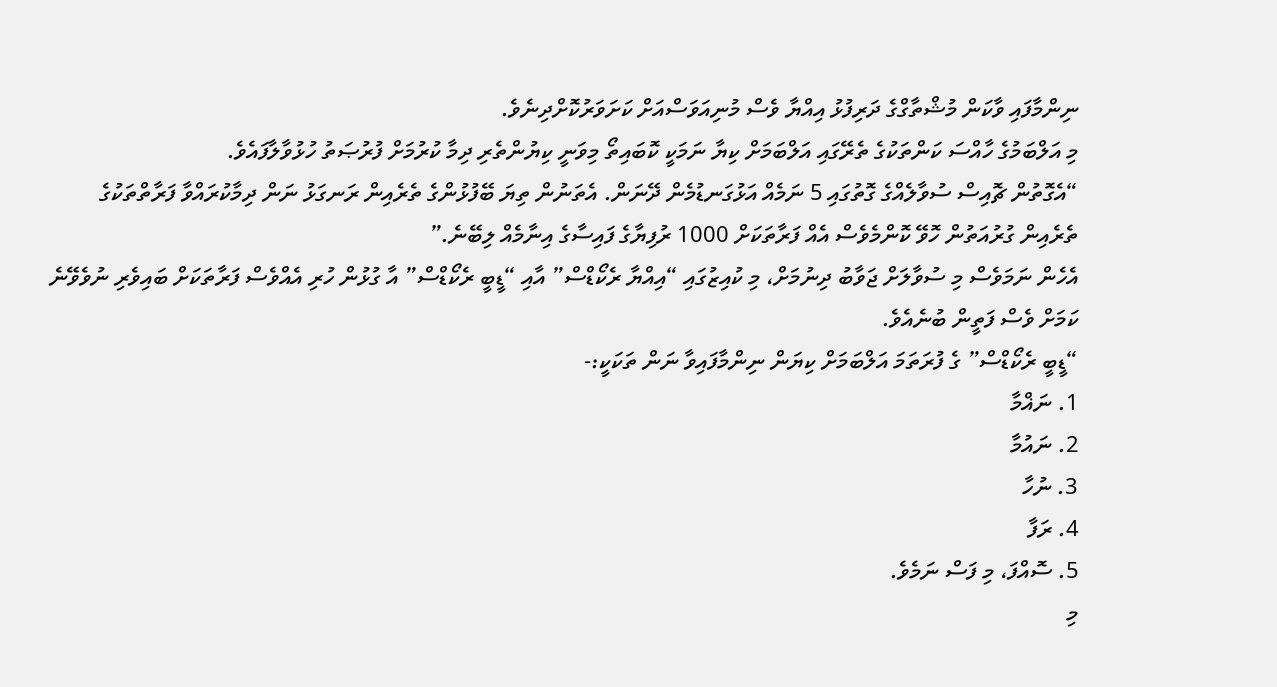ނިންމާފައި ވާކަން މުޝްތާގްގެ ދަރިފުޅު އިއްޔާ ވެސް މުނިއަވަސްއަށް ކަށަވަރުކޮށްދިނެވެ.
މި އަލްބަމުގެ ހާއްސަ ކަންތަކުގެ ތެރޭގައި އަލްބަމަށް ކިޔާ ނަމަކީ ކޮބައިތޯ މިވަނީ ކިޔުންތެރި ދިމާ ކުރުމަށް ފުރުޞަތު ހުޅުވާލާފައެވެ.
“އެގޮތުން ޗޮއިސް ސުވާލެއްގެ ގޮތުގައި 5 ނަމެއް އަޅުގަނޑުމެން ދޭނަން. އެތަނުން ތިޔަ ބޭފުޅުންގެ ތެރެއިން ރަނގަޅު ނަން ދިމާކުރައްވާ ފަރާތްތަކުގެ ތެރެއިން ގުރުއަތުން ހޮވޭ ކޮންމެވެސް އެއް ފަރާތަކަށް 1000 ރުފިޔާގެ ފައިސާގެ އިނާމެއް ލިބޭނެ.”
އެހެން ނަމަވެސް މި ސުވާލަށް ޖަވާބު ދިނުމަށް، މި ކުއިޒުގައި “އިއްޔާ ރެކޯޑްސް” އާއި “ޑީބީ ރެކޯޑްސް” އާ ގުޅުން ހުރި އެއްވެސް ފަރާތަކަށް ބައިވެރި ނުވެވޭނެ ކަމަށް ވެސް ފަތީން ބުނެއެވެ.
“ޑީބީ ރެކޯޑްސް” ގެ ފުރަތަމަ އަލްބަމަށް ކިޔަން ނިންމާފައިވާ ނަން ތަކަކީ:-
1. ނަޣްމާ
2. ނައުމާ
3. ނުހާ
4. ރަފާ
5. ސޮއްފަ، މި ފަސް ނަމެވެ.
މި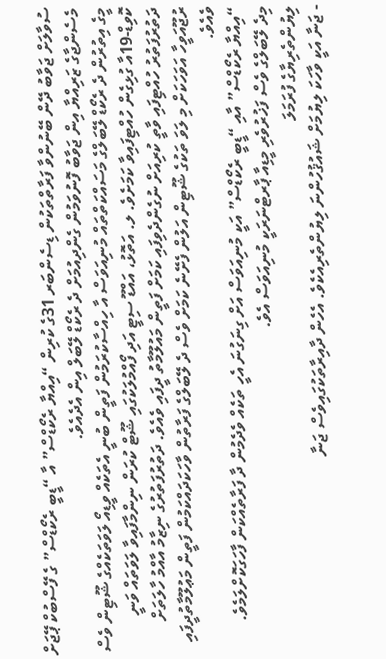ސުވާލަށް ޖަވާބު ދޭން ބޭނުންވާ ފަރާތްތަކުން ޑިސެންބަރ 31ގެ ކުރިން “އިއްޔާ ރެކޯޑްސް” އާ “ޑީބީ ރެކޯޑްސް” ގެ ފޭސްބުކް ޕޭޖަށް މެސެންޖާގެ ޒަރިއްޔާ އިން ޖަވާބު ފޮނުވަމުން ގެންދިއުމަށް ދެ ރެކޯޑް ލޭބަލް އިން އެދެއެވެ.
މީގެ އިތުރުން ދެ ރެކޯޑް ލޭބަލްގެ މަސައްކަތްތައް މުނިއަވަސް އާ ހިއްސާކުރަމުން ފަތީން ބުނީ އެތަކެއް ވީޑިއޯ ލަވަތަކެއްގެ ޝޫޓިން ވެސް ކޮވިޑް-19އާ ގުޅިގެން ހުއްޓިފައިވާ ކަމަށެވެ. ލ. އަތޮޅު، އައްޑޫ ސިޓީ އަދި ފޯއްމުލަކުގައި ޝޫޓް ކުރަން ނިންމާފައިވާ ލަވަތައް ވަނީ ދަތުރުފަތުރު ހުއްޓިފައި ވާތީ ކުރިއަށް ނުގެންދެވިފައި ކަމަށް ފަތީން މައުލޫމާތު ދީފައި ވެއެވެ. ދަތުރުފަތުރުގެ ނިޒާމު އާއްމު ހާލަތަށް ރުޖޫއަވީހާ އަވަހަކަށް މި ލަވަ ތަކުގެ ޝޫޓިން އަލުން ފެށޭނެ ކަމަށް ވެސް ދެ ލޭބަލްގެ ފަރާތުން ވާހަކަދައްކަމުން ފަތީން މަޢުލޫމާތުދީފައި ވެއެވެ.
“އިއްޔާ ރެކޯޑްސް” އާއި “ޑީބީ ރެކޯޑްސް” އަކީ މުނިއަވަސް އަށް ގިނަގުނަ އެހީ ތަކެއް ވެދެމުން ދާ ފަރާތެއްކަން ފާހަގަކޮށްލަމެވެ.
މިދެ ލޭބަލްގެ ވެސް ފަޚުރުވެރި މީޑިއާ ޕާރޓްނަރަކީ މުނިއަވަސް އެވެ.
ލިޔުންތެރިޔާގެ ފުރަމަލަ
- ޖަނާ އަކީ ވާހަކަ ލިޔުމަށް ޝައުޤުހުންނަ ލިޔުންތެރިއެކެވެ. އެހެން ދާއިރާތަކުގައިވެސް ޖަނާ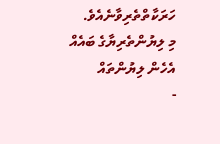ހަރަކާތްތެރިވާނެއެވެ.
މި ލިޔުންތެރިޔާގެ ބައެއް އެހެން ލިޔުންތައް
-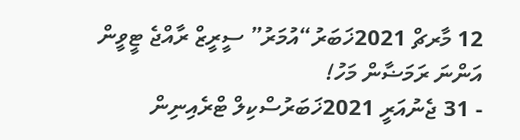12 މާރޗް 2021ޚަބަރު“އުމަރު” ސީރީޒް ރާއްޖެ ޓީވީން އަންނަ ރަމަޟާން މަހު!
- 31 ޖެނުއަރީ 2021ޚަބަރުސްކިލް ޓްރެއިނިން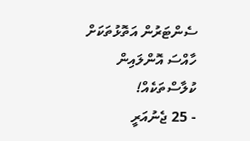ސެންޓަރުން އަތޮޅުތަކަށް ހާއްސަ އޮންލައިން ކުލާސްތަކެއް!
- 25 ޖެނުއަރީ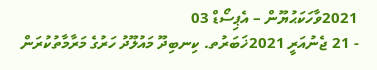2021ވާހަކަޙުޔޫން – އެޕިސޯޑް 03
- 21 ޖެނުއަރީ 2021ޚަބަރުތ. ކިނބިދޫ މައުލޫދު ހަރުގެ މަރާމާތުކުރަން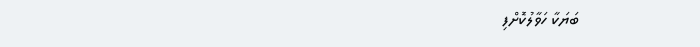ބަޔަކާ ހަވާލުކޮށްފި